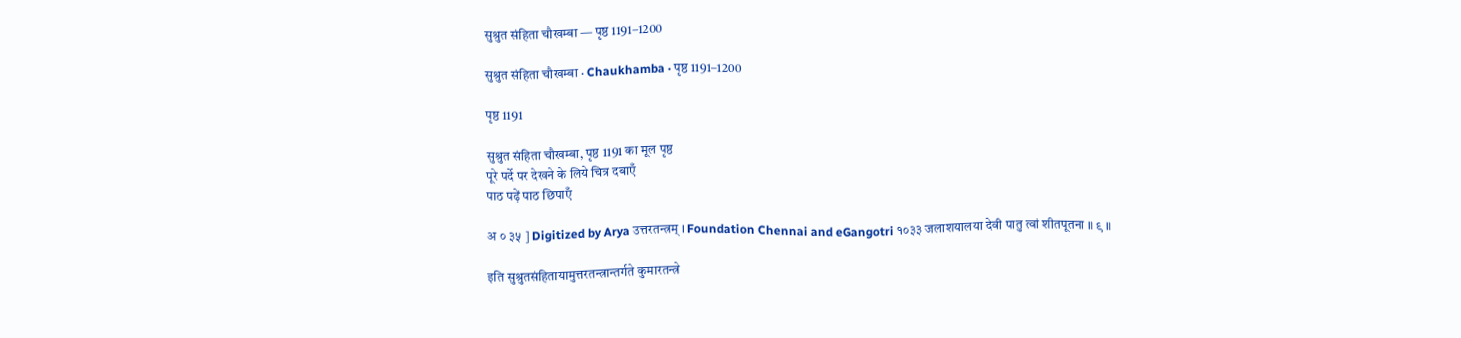सुश्रुत संहिता चौखम्बा — पृष्ठ 1191–1200

सुश्रुत संहिता चौखम्बा · Chaukhamba · पृष्ठ 1191–1200

पृष्ठ 1191

सुश्रुत संहिता चौखम्बा, पृष्ठ 1191 का मूल पृष्ठ
पूरे पर्दे पर देखने के लिये चित्र दबाएँ
पाठ पढ़ें पाठ छिपाएँ

अ ० ३५ ] Digitized by Arya उत्तरतन्त्रम् । Foundation Chennai and eGangotri १०३३ जलाशयालया देवी पातु त्वां शीतपूतना ॥ ९ ॥

इति सुश्रुतसंहितायामुत्तरतन्त्रान्तर्गते कुमारतन्त्रे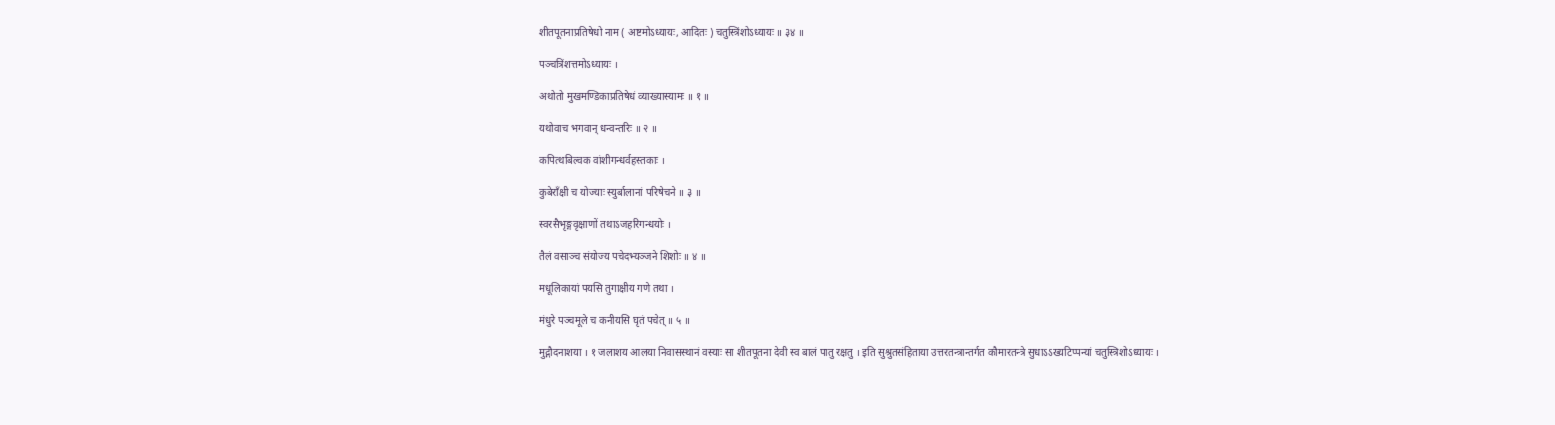शीतपूतनाप्रतिषेधो नाम ( अष्टमोऽध्यायः, आदितः ) चतुस्त्रिंशोऽध्यायः ॥ ३४ ॥

पञ्चत्रिंशत्तमोऽध्यायः ।

अथोतो मुखमण्डिकाप्रतिषेधं व्याख्यास्यामः ॥ १ ॥

यथोवाच भगवान् धन्वन्तरिः ॥ २ ॥

कपित्थबिल्वक वांशीगन्धर्वहस्तकाः ।

कुबेराँक्षी च योज्याः स्युर्बालानां परिषेचने ॥ ३ ॥

स्वरसैभृङ्गवृक्षाणों तथाऽजहरिगन्धयोः ।

तैलं वसाञ्च संयोज्य पचेदभ्यञ्जने शिशोः ॥ ४ ॥

मधूलिकायां पयसि तुगाक्षीय गणे तथा ।

मंधुरे पञ्चमूले च कनीयसि घृतं पचेत् ॥ ५ ॥

मुद्गौदनाशया । १ जलाशय आलया निवासस्थानं वस्याः सा शीतपूतना देवी स्व बालं पातु रक्षतु । इति सुश्रुतसंहिताया उत्तरतन्त्रान्तर्गत कौमारतन्त्रे सुधाऽऽख्यटिप्पन्यां चतुस्त्रिशोऽध्यायः ।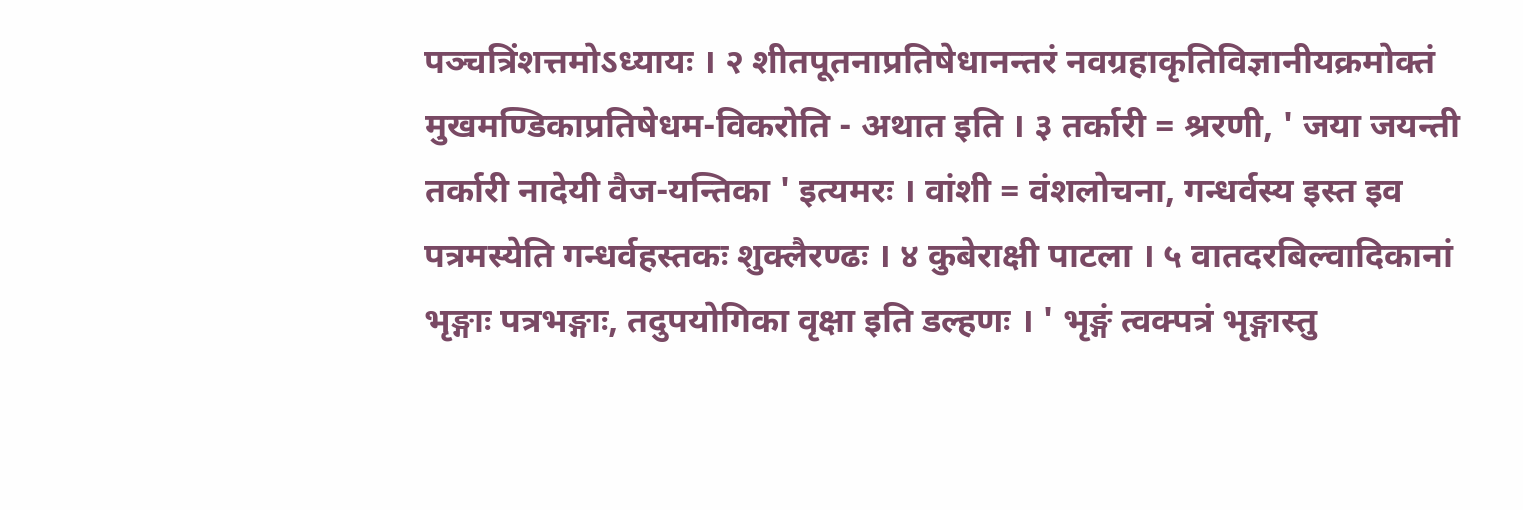पञ्चत्रिंशत्तमोऽध्यायः । २ शीतपूतनाप्रतिषेधानन्तरं नवग्रहाकृतिविज्ञानीयक्रमोक्तं मुखमण्डिकाप्रतिषेधम-विकरोति - अथात इति । ३ तर्कारी = श्ररणी, ' जया जयन्ती तर्कारी नादेयी वैज-यन्तिका ' इत्यमरः । वांशी = वंशलोचना, गन्धर्वस्य इस्त इव पत्रमस्येति गन्धर्वहस्तकः शुक्लैरण्ढः । ४ कुबेराक्षी पाटला । ५ वातदरबिल्वादिकानां भृङ्गाः पत्रभङ्गाः, तदुपयोगिका वृक्षा इति डल्हणः । ' भृङ्गं त्वक्पत्रं भृङ्गास्तु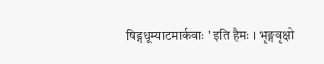षिड्गधूम्याटमार्कवाः ' इति हैमः । भृङ्गवृक्षो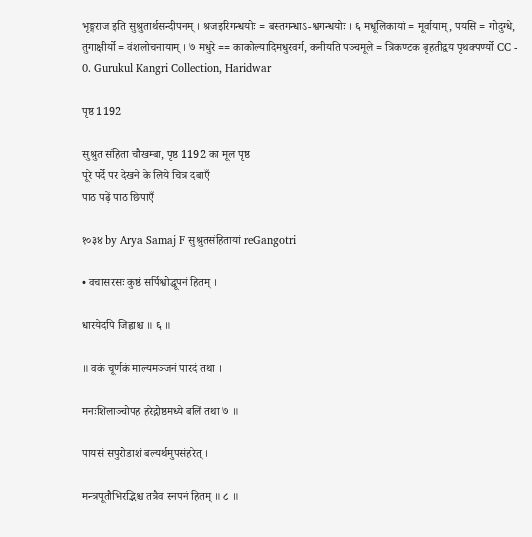भृङ्गराज इति सुश्रुतार्थसन्दीपनम् । श्रजइरिगन्धयोः = बस्तगन्धाऽ-श्वगन्धयोः । ६ मधूलिकायां = मूर्वायाम्, पयसि = गोदुग्धे, तुगाक्षीर्यो = वंशलोचनायाम् । ७ मधुरे == काकोल्यादिमधुरवर्ग, कनीयति पञ्चमूले = त्रिकण्टक बृहतीद्वय पृथक्पर्ण्यो CC - 0. Gurukul Kangri Collection, Haridwar

पृष्ठ 1192

सुश्रुत संहिता चौखम्बा, पृष्ठ 1192 का मूल पृष्ठ
पूरे पर्दे पर देखने के लिये चित्र दबाएँ
पाठ पढ़ें पाठ छिपाएँ

१०३४ by Arya Samaj F सुश्रुतसंहितायां reGangotri

• वचासरसः कुष्ठं सर्पिश्वोद्धूपनं हितम् ।

धारयेदपि जिह्वाश्च ॥ ६ ॥

॥ वकं चूर्णकं माल्यमञ्जनं पारदं तथा ।

मनःशिलाञ्चोपह हरेद्गोष्ठमध्ये बलिं तथा ७ ॥

पायसं सपुरोडाशं बल्यर्थमुपसंहरेत् ।

मन्त्रपूतौभिरद्भिश्च तत्रैव स्नपनं हितम् ॥ ८ ॥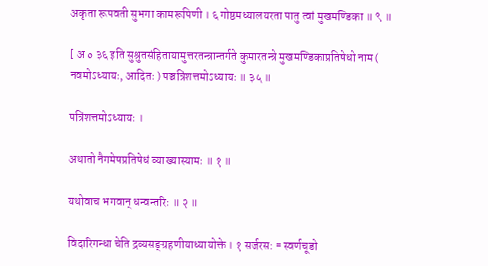अकृता रूपवती सुभगा कामरूपिणी । ६ गोष्ठमध्यालयरता पातु त्वां मुखमण्डिका ॥ ९ ॥

[ अ ० ३६ इति सुश्रुतसंहितायामुत्तरतन्त्रान्तर्गते कुमारतन्त्रे मुखमण्डिकाप्रतिषेधो नाम ( नवमोऽध्यायः, आदितः ) पञ्चत्रिंशत्तमोऽध्यायः ॥ ३५ ॥

पत्रिंशत्तमोऽध्यायः ।

अथातो नैगमेषप्रतिषेधं व्याख्यास्यामः ॥ १ ॥

यथोवाच भगवान् धन्वन्तरिः ॥ २ ॥

विदारिगन्धा चेति द्रव्यसङ्ग्रहणीयाध्यायोक्ते । १ सर्जरस: = स्वर्णचूडो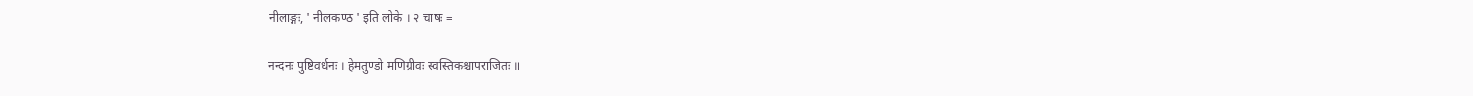नीलाङ्गः, ' नीलकण्ठ ' इति लोके । २ चाषः =

नन्दनः पुष्टिवर्धनः । हेमतुण्डो मणिग्रीवः स्वस्तिकश्चापराजितः ॥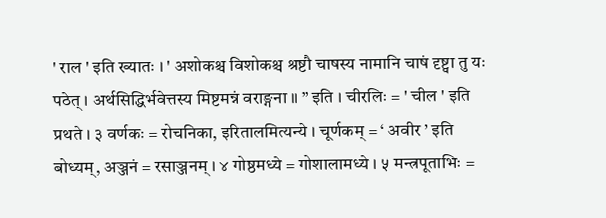' राल ' इति ख्यातः । ' अशोकश्च विशोकश्च श्रष्टौ चाषस्य नामानि चाषं दृष्ट्वा तु यः पठेत् । अर्थसिद्धिर्भवेत्तस्य मिष्टमन्नं वराङ्गना ॥ ” इति । चीरलिः = ' चील ' इति प्रथते । ३ वर्णकः = रोचनिका, इरितालमित्यन्ये । चूर्णकम् = ‘ अवीर ’ इति बोध्यम्, अञ्जनं = रसाञ्जनम् । ४ गोष्ठमध्ये = गोशालामध्ये । ५ मन्त्रपूताभिः =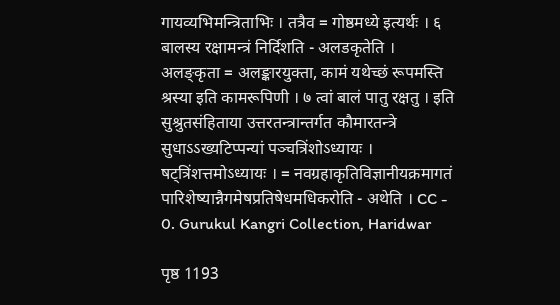गायव्यभिमन्त्रिताभिः । तत्रैव = गोष्ठमध्ये इत्यर्थः । ६ बालस्य रक्षामन्त्रं निर्दिशति - अलडकृतेति । अलङ्कृता = अलङ्कारयुक्ता, कामं यथेच्छं रूपमस्ति श्रस्या इति कामरूपिणी । ७ त्वां बालं पातु रक्षतु । इति सुश्रुतसंहिताया उत्तरतन्त्रान्तर्गत कौमारतन्त्रे सुधाऽऽख्यटिप्पन्यां पञ्चत्रिंशोऽध्यायः । षट्त्रिंशत्तमोऽध्यायः । = नवग्रहाकृतिविज्ञानीयक्रमागतं पारिशेष्यान्नैगमेषप्रतिषेधमधिकरोति - अथेति । CC - 0. Gurukul Kangri Collection, Haridwar

पृष्ठ 1193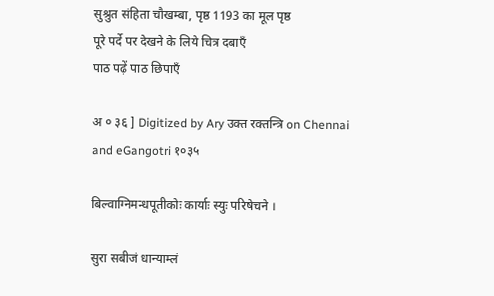सुश्रुत संहिता चौखम्बा, पृष्ठ 1193 का मूल पृष्ठ
पूरे पर्दे पर देखने के लिये चित्र दबाएँ
पाठ पढ़ें पाठ छिपाएँ

अ ० ३६ ] Digitized by Ary उक्त रक्तन्त्रि on Chennai and eGangotri १०३५

बिल्वाग्निमन्धपूतीकोः कार्याः स्युः परिषेचने ।

सुरा सबीजं धान्याम्लं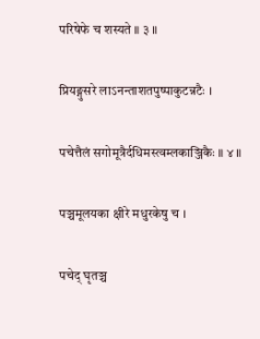परिषेफे च शस्यते ॥ ३ ॥

प्रियङ्गुसरे लाऽनन्ताशतपुष्पाकुटन्नटैः ।

पचेत्तैलं सगोमूत्रैर्दधिमस्त्वम्लकाञ्जिकैः ॥ ४ ॥

पञ्चमूलयका क्षीरे मधुरकेषु च ।

पचेद् घृतञ्च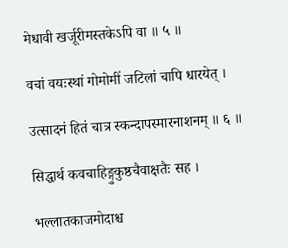मेधावी खर्जूरीमस्तकेऽपि वा ॥ ५ ॥

वचां वयःस्थां गोमोमीं जटिलां चापि धारयेत् ।

उत्सादनं हितं चात्र स्कन्दापस्मारनाशनम् ॥ ६ ॥

सिद्धार्थ कवचाहिङ्गुकुष्ठचैवाक्षतैः सह ।

भल्लातकाजमोदाश्च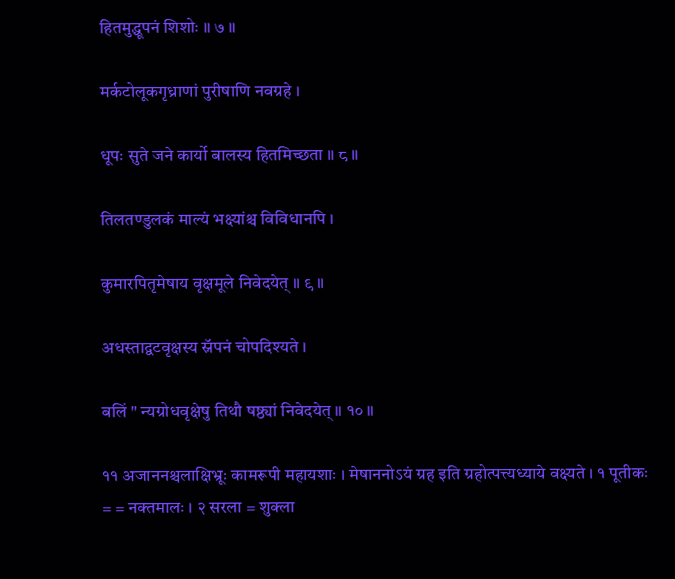हितमुद्धूपनं शिशोः ॥ ७ ॥

मर्कटोलूकगृध्राणां पुरीषाणि नवग्रहे ।

धूपः सुते जने कार्यो बालस्य हितमिच्छता ॥ ८ ॥

तिलतण्डुलकं माल्यं भक्ष्यांश्च विविधानपि ।

कुमारपितृमेषाय वृक्षमूले निवेदयेत् ॥ ९ ॥

अधस्ताद्वटवृक्षस्य स्नॅपनं चोपदिश्यते ।

बलिं " न्यग्रोधवृक्षेषु तिथौ षष्ठ्यां निवेदयेत् ॥ १० ॥

११ अजाननश्चलाक्षिभ्रूः कामरूपी महायशाः । मेषाननोऽयं ग्रह इति ग्रहोत्पत्त्यध्याये वक्ष्यते । १ पूतीकः = = नक्तमालः । २ सरला = शुक्ला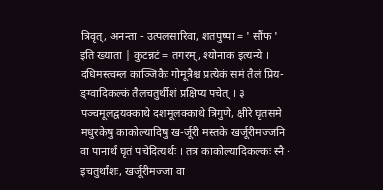त्रिवृत्, अनन्ता - उत्पलसारिवा, शतपुष्पा = ' सौंफ ' इति ख्याता | कुटन्नटं = तगरम्, श्योनाक इत्यन्ये । दधिमस्त्वम्ल काञ्जिकैः गोमूत्रैश्च प्रत्येकं समं तैलं प्रिय-ङ्ग्वादिकल्कं तैलचतुर्थीशं प्रक्षिप्य पचेत् । ३ पञ्चमूलद्वयक्काथे दशमूलक्काथे त्रिगुणे, क्षीरे घृतसमे मधुरकेषु काकोल्यादिषु ख-र्जूरी मस्तके खर्जूरीमज्जनि वा पानार्थं घृतं पचेदित्यर्थः । तत्र काकोल्यादिकल्कः स्नै · इचतुर्थांशः, खर्जूरीमज्जा वा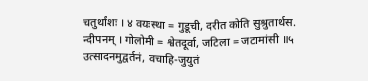चतुर्थांशः । ४ वयःस्था = गुडूची, दरीत कोति सुश्रुतार्थस. न्दीपनम् । गोलोमी = श्वेतदूर्वा, जटिला = जटामांसी ॥५ उत्सादनमुद्वर्तनं, वचाहि-जुयुतं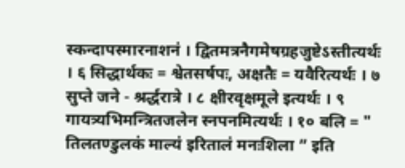स्कन्दापस्मारनाशनं । द्वितमत्रनैगमेषग्रहजुष्टेऽस्तीत्यर्थः । ६ सिद्धार्थकः = श्वेतसर्षपः, अक्षतैः = यवैरित्यर्थः । ७ सुप्ते जने - श्रर्द्धरात्रे । ८ क्षीरवृक्षमूले इत्यर्थः । ९ गायत्र्यभिमन्त्रितजलेन स्नपनमित्यर्थः । १० बलि = " तिलतण्डुलकं माल्यं इरितालं मनःशिला ” इति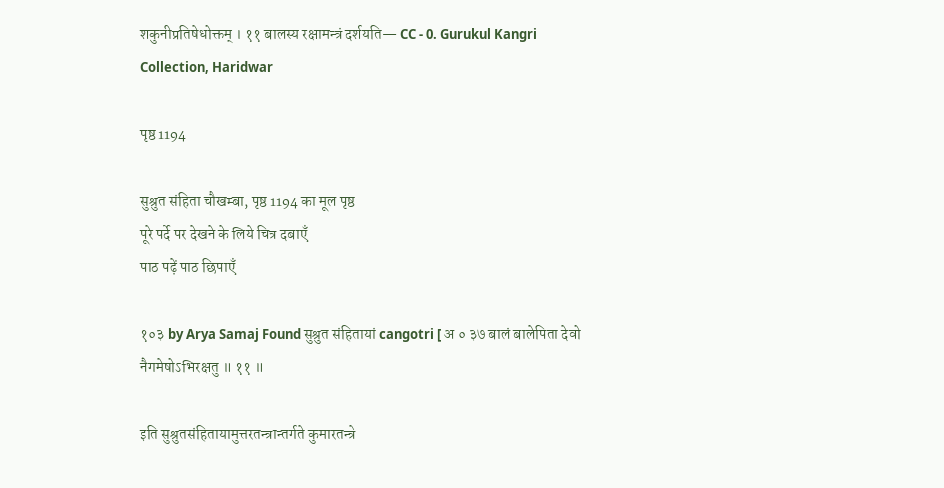शकुनीप्रतिषेधोक्तम् । ११ बालस्य रक्षामन्त्रं दर्शयति— CC - 0. Gurukul Kangri Collection, Haridwar

पृष्ठ 1194

सुश्रुत संहिता चौखम्बा, पृष्ठ 1194 का मूल पृष्ठ
पूरे पर्दे पर देखने के लिये चित्र दबाएँ
पाठ पढ़ें पाठ छिपाएँ

१०३ by Arya Samaj Found सुश्रुत संहितायां cangotri [ अ ० ३७ बालं बालेपिता देवो नैगमेषोऽभिरक्षतु ॥ ११ ॥

इति सुश्रुतसंहितायामुत्तरतन्त्रान्तर्गते कुमारतन्त्रे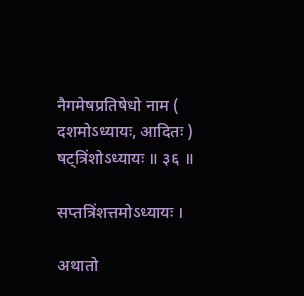नैगमेषप्रतिषेधो नाम ( दशमोऽध्यायः, आदितः ) षट्त्रिंशोऽध्यायः ॥ ३६ ॥

सप्तत्रिंशत्तमोऽध्यायः ।

अथातो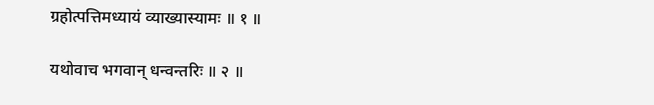ग्रहोत्पत्तिमध्यायं व्याख्यास्यामः ॥ १ ॥

यथोवाच भगवान् धन्वन्तरिः ॥ २ ॥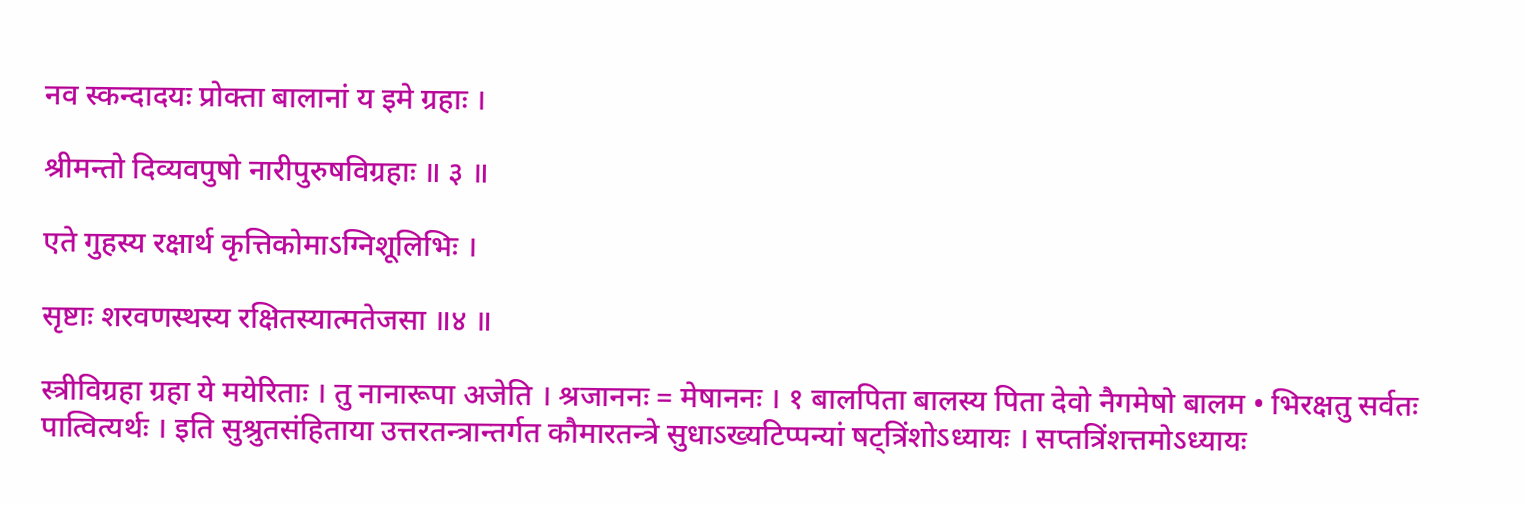नव स्कन्दादयः प्रोक्ता बालानां य इमे ग्रहाः ।

श्रीमन्तो दिव्यवपुषो नारीपुरुषविग्रहाः ॥ ३ ॥

एते गुहस्य रक्षार्थ कृत्तिकोमाऽग्निशूलिभिः ।

सृष्टाः शरवणस्थस्य रक्षितस्यात्मतेजसा ॥४ ॥

स्त्रीविग्रहा ग्रहा ये मयेरिताः । तु नानारूपा अजेति । श्रजाननः = मेषाननः । १ बालपिता बालस्य पिता देवो नैगमेषो बालम • भिरक्षतु सर्वतः पात्वित्यर्थः । इति सुश्रुतसंहिताया उत्तरतन्त्रान्तर्गत कौमारतन्त्रे सुधाऽख्यटिप्पन्यां षट्त्रिंशोऽध्यायः । सप्तत्रिंशत्तमोऽध्यायः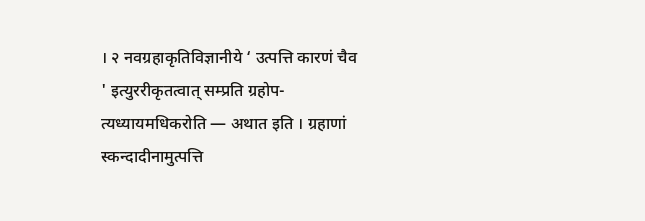। २ नवग्रहाकृतिविज्ञानीये ‘ उत्पत्ति कारणं चैव ' इत्युररीकृतत्वात् सम्प्रति ग्रहोप-त्यध्यायमधिकरोति — अथात इति । ग्रहाणां स्कन्दादीनामुत्पत्ति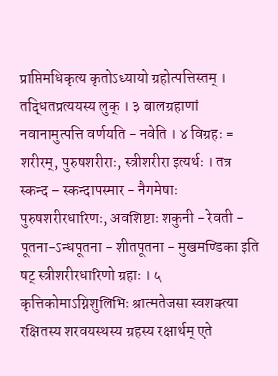प्राप्तिमधिकृत्य कृतोऽध्यायो ग्रहोत्पत्तिस्तम् । तद्धितप्रत्ययस्य लुक् । ३ बालग्रहाणां नवानामुत्पत्ति वर्णयति - नवेति । ४ विग्रहः = शरीरम्, पुरुषशरीराः, स्त्रीशरीरा इत्यर्थः । तत्र स्कन्द – स्कन्दापस्मार - नैगमेषाः पुरुषशरीरधारिणः, अवशिष्टाः शकुनी - रेवती - पूतना-ऽन्धपूतना - शीतपूतना - मुखमण्डिका इति षट् स्त्रीशरीरधारिणो ग्रहाः । ५ कृत्तिकोमाऽग्निशुलिभिः श्रात्मतेजसा स्वशक्त्या रक्षितस्य शरवयस्थस्य ग्रहस्य रक्षार्थम् एते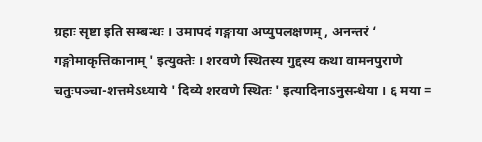ग्रहाः सृष्टा इति सम्बन्धः । उमापदं गङ्गाया अप्युपलक्षणम्, अनन्तरं ‘ गङ्गोमाकृत्तिकानाम् ' इत्युक्तेः । शरवणे स्थितस्य गुद्दस्य कथा वामनपुराणे चतुःपञ्चा-शत्तमेऽध्याये ' दिव्ये शरवणे स्थितः ' इत्यादिनाऽनुसन्धेया । ६ मया =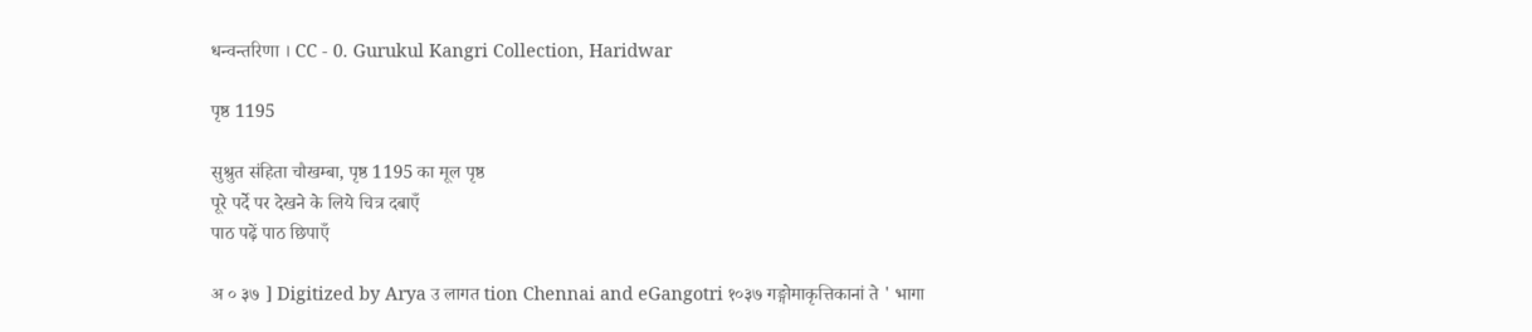धन्वन्तरिणा । CC - 0. Gurukul Kangri Collection, Haridwar

पृष्ठ 1195

सुश्रुत संहिता चौखम्बा, पृष्ठ 1195 का मूल पृष्ठ
पूरे पर्दे पर देखने के लिये चित्र दबाएँ
पाठ पढ़ें पाठ छिपाएँ

अ ० ३७ ] Digitized by Arya उ लागत tion Chennai and eGangotri १०३७ गङ्गोमाकृत्तिकानां ते ' भागा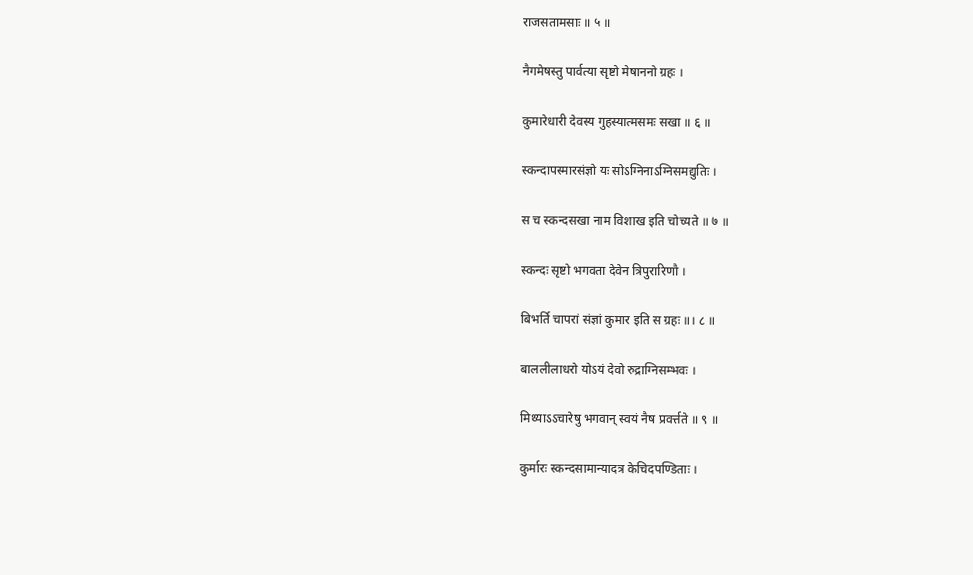राजसतामसाः ॥ ५ ॥

नैगमेषस्तु पार्वत्या सृष्टो मेषाननो ग्रहः ।

कुमारेधारी देवस्य गुहस्यात्मसमः सखा ॥ ६ ॥

स्कन्दापस्मारसंज्ञो यः सोऽग्निनाऽग्निसमद्युतिः ।

स च स्कन्दसखा नाम विशाख इति चोच्यते ॥ ७ ॥

स्कन्दः सृष्टो भगवता देवेन त्रिपुरारिणौ ।

बिभर्ति चापरां संज्ञां कुमार इति स ग्रहः ॥। ८ ॥

बाललीलाधरो योऽयं देवो रुद्राग्निसम्भवः ।

मिथ्याऽऽचारेषु भगवान् स्वयं नैष प्रवर्त्तते ॥ ९ ॥

कुर्मारः स्कन्दसामान्यादत्र केचिदपण्डिताः ।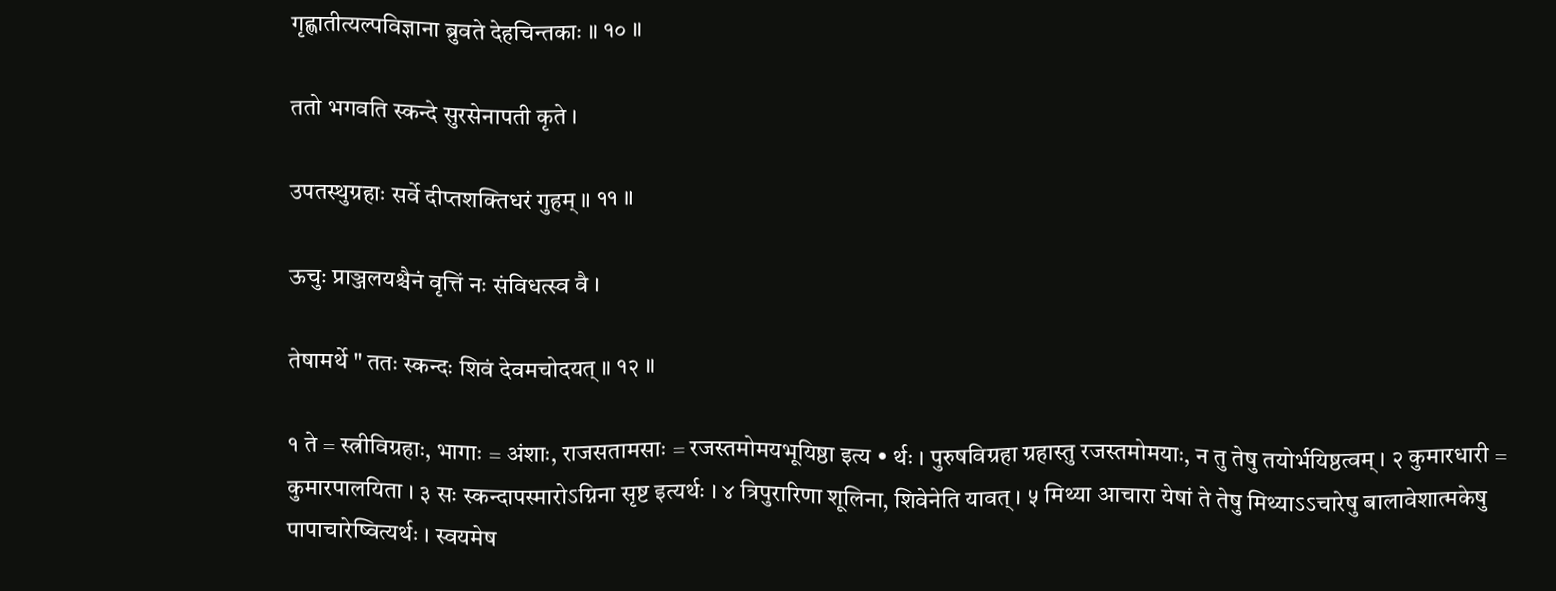गृह्णातीत्यल्पविज्ञाना ब्रुवते देहचिन्तकाः ॥ १० ॥

ततो भगवति स्कन्दे सुरसेनापती कृते ।

उपतस्थुग्रहाः सर्वे दीप्तशक्तिधरं गुहम् ॥ ११ ॥

ऊचुः प्राञ्जलयश्चैनं वृत्तिं नः संविधत्स्व वै ।

तेषामर्थे " ततः स्कन्दः शिवं देवमचोदयत् ॥ १२ ॥

१ ते = स्त्रीविग्रहाः, भागाः = अंशाः, राजसतामसाः = रजस्तमोमयभूयिष्ठा इत्य • र्थः । पुरुषविग्रहा ग्रहास्तु रजस्तमोमयाः, न तु तेषु तयोर्भयिष्ठत्वम् । २ कुमारधारी = कुमारपालयिता । ३ सः स्कन्दापस्मारोऽग्निना सृष्ट इत्यर्थः । ४ त्रिपुरारिणा शूलिना, शिवेनेति यावत् । ५ मिथ्या आचारा येषां ते तेषु मिथ्याऽऽचारेषु बालावेशात्मकेषु पापाचारेष्वित्यर्थः । स्वयमेष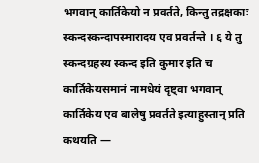भगवान् कार्तिकेयो न प्रवर्तते, किन्तु तद्रक्षकाः स्कन्दस्कन्दापस्मारादय एव प्रवर्तन्ते । ६ ये तु स्कन्दग्रहस्य स्कन्द इति कुमार इति च कार्तिकेयसमानं नामधेयं दृष्ट्वा भगवान् कार्तिकेय एव बालेषु प्रवर्तते इत्याहुस्तान् प्रति कथयति —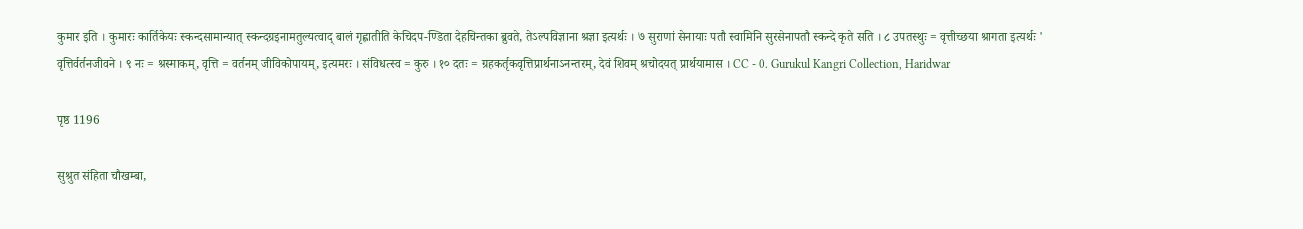कुमार इति । कुमारः कार्तिकेयः स्कन्दसामान्यात् स्कन्दग्रइनामतुल्यत्वाद् बालं गृह्णातीति केचिदप-ण्डिता देहचिन्तका ब्रुवते, तेऽल्पविज्ञाना श्रज्ञा इत्यर्थः । ७ सुराणां सेनायाः पतौ स्वामिनि सुरसेनापतौ स्कन्दे कृते सति । ८ उपतस्थुः = वृत्तीच्छया श्रागता इत्यर्थः ' वृत्तिर्वर्तनजीवने । ९ नः = श्रस्माकम्, वृत्ति = वर्तनम् जीविकोपायम्, इत्यमरः । संविधत्स्व = कुरु । १० दतः = ग्रहकर्तृकवृत्तिप्रार्थनाऽनन्तरम्, देवं शिवम् श्रचोदयत् प्रार्थयामास । CC - 0. Gurukul Kangri Collection, Haridwar

पृष्ठ 1196

सुश्रुत संहिता चौखम्बा,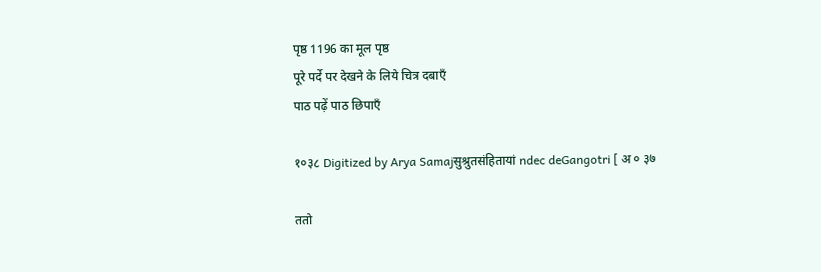पृष्ठ 1196 का मूल पृष्ठ
पूरे पर्दे पर देखने के लिये चित्र दबाएँ
पाठ पढ़ें पाठ छिपाएँ

१०३८ Digitized by Arya Samajसुश्रुतसंहितायां ndec deGangotri [ अ ० ३७

ततो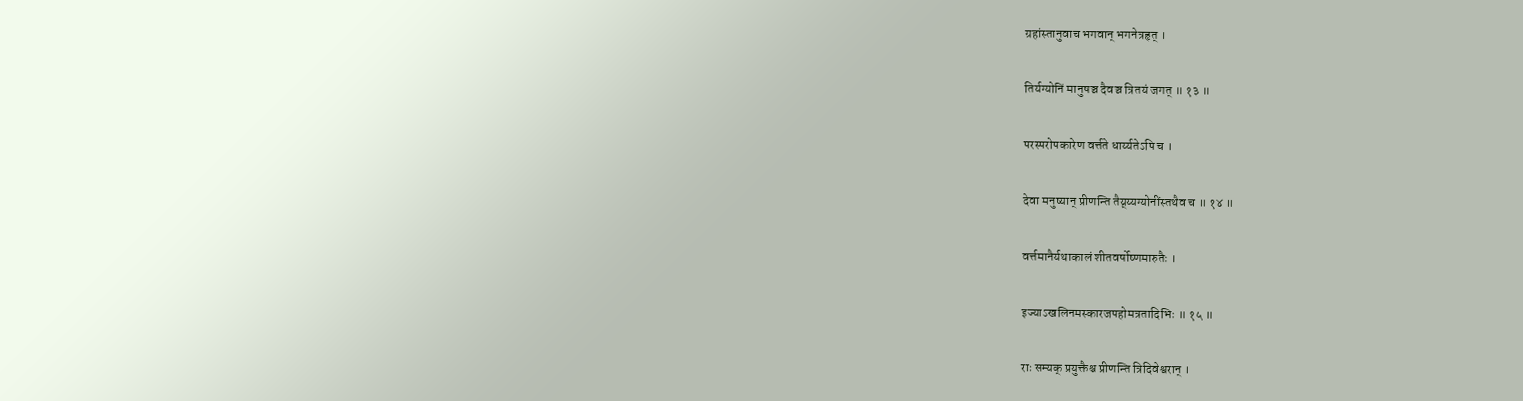ग्रहांस्तानुवाच भगवान् भगनेत्रहृत् ।

तिर्यग्योनिं मानुषञ्च दैवञ्च त्रितयं जगत् ॥ १३ ॥

परस्परोपकारेण वर्त्तते धार्य्यतेऽपि च ।

देवा मनुष्यान् प्रीणन्ति तैय्र्य्यग्योनींस्तथैव च ॥ १४ ॥

वर्त्तमानैर्यथाकालं शीतवर्षोष्णमारुतैः ।

इज्याऽखलिनमस्कारजपहोमत्रतादिभिः ॥ १५ ॥

राः सम्यक् प्रयुक्तैश्च प्रीणन्ति त्रिदिवेश्वरान् ।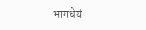भागधेयं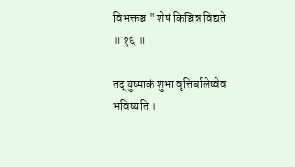विभक्तञ्च " शेषं किञ्चिन्न विद्यते ॥ १६ ॥

तद् युष्माकं शुभा वृत्तिर्बालेष्वेव भविष्यति ।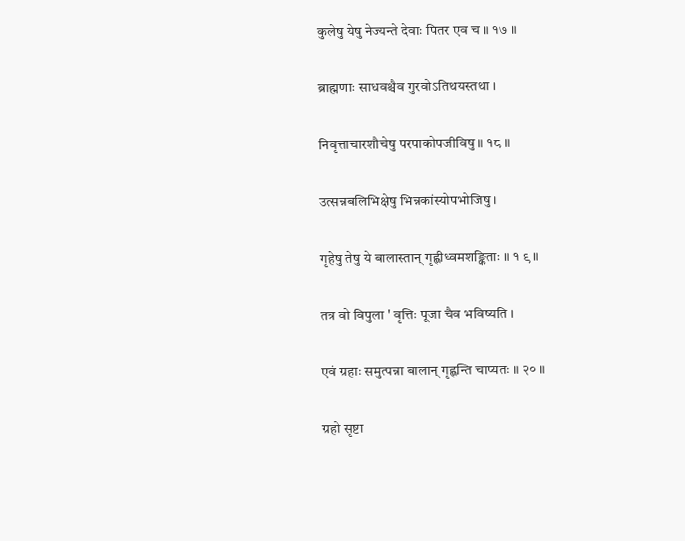कुलेषु येषु नेज्यन्ते देवाः पितर एव च ॥ १७ ॥

ब्राह्मणाः साधवश्चैव गुरवोऽतिथयस्तथा ।

निवृत्ताचारशौचेषु परपाकोपजीविषु ॥ १८ ॥

उत्सन्नबलिभिक्षेषु भिन्नकांस्योपभोजिषु ।

गृहेषु तेषु ये बालास्तान् गृह्णीध्वमशङ्किताः ॥ १ ९ ॥

तत्र वो विपुला ' वृत्तिः पूजा चैव भविष्यति ।

एवं ग्रहाः समुत्पन्ना बालान् गृह्णन्ति चाप्यतः ॥ २० ॥

ग्रहो सृष्टा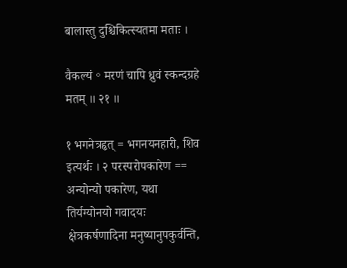बालास्तु दुश्चिकित्स्यतमा मताः ।

वैकल्यं ॰ मरणं चापि ध्रुवं स्कन्दग्रहे मतम् ॥ २१ ॥

१ भगनेत्रहृत् = भगनयनहारी, शिव इत्यर्थः । २ परस्परोपकारेण == अन्योन्यो पकारेण, यथा तिर्यग्योनयो गवादयः क्षेत्रकर्षणादिना मनुष्यानुपकुर्वन्ति,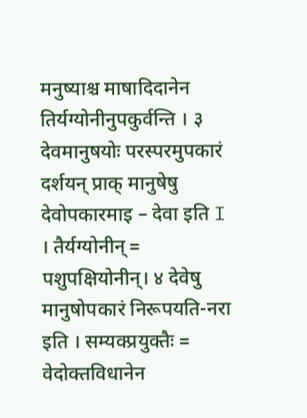मनुष्याश्च माषादिदानेन तिर्यग्योनीनुपकुर्वन्ति । ३ देवमानुषयोः परस्परमुपकारं दर्शयन् प्राक् मानुषेषु देवोपकारमाइ – देवा इति I । तैर्यग्योनीन् = पशुपक्षियोनीन्। ४ देवेषु मानुषोपकारं निरूपयति-नरा इति । सम्यक्प्रयुक्तैः = वेदोक्तविधानेन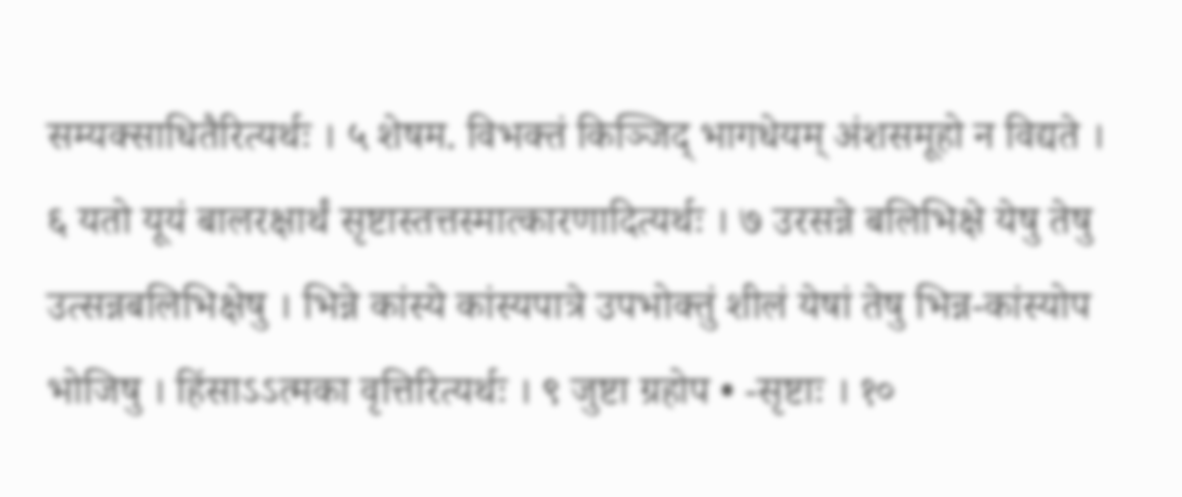सम्यक्साधितैरित्यर्थः । ५ शेषम. विभक्तं किञ्जिद् भागधेयम् अंशसमूहो न विद्यते । ६ यतो यूयं बालरक्षार्थं सृष्टास्तत्तस्मात्कारणादित्यर्थः । ७ उरसन्ने बलिभिक्षे येषु तेषु उत्सन्नबलिभिक्षेषु । भिन्ने कांस्ये कांस्यपात्रे उपभोक्तुं शीलं येषां तेषु भिन्न-कांस्योप भोजिषु । हिंसाऽऽत्मका वृत्तिरित्यर्थः । ९ जुष्टा ग्रहोप • -सृष्टाः । १०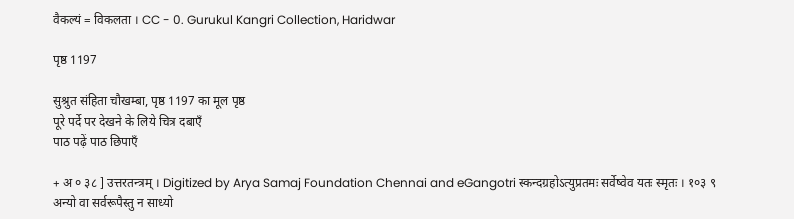वैकल्यं = विकलता । CC - 0. Gurukul Kangri Collection, Haridwar

पृष्ठ 1197

सुश्रुत संहिता चौखम्बा, पृष्ठ 1197 का मूल पृष्ठ
पूरे पर्दे पर देखने के लिये चित्र दबाएँ
पाठ पढ़ें पाठ छिपाएँ

+ अ ० ३८ ] उत्तरतन्त्रम् । Digitized by Arya Samaj Foundation Chennai and eGangotri स्कन्दग्रहोऽत्युप्रतमः सर्वेष्वेव यतः स्मृतः । १०३ ९ अन्यो वा सर्वरूपैस्तु न साध्यो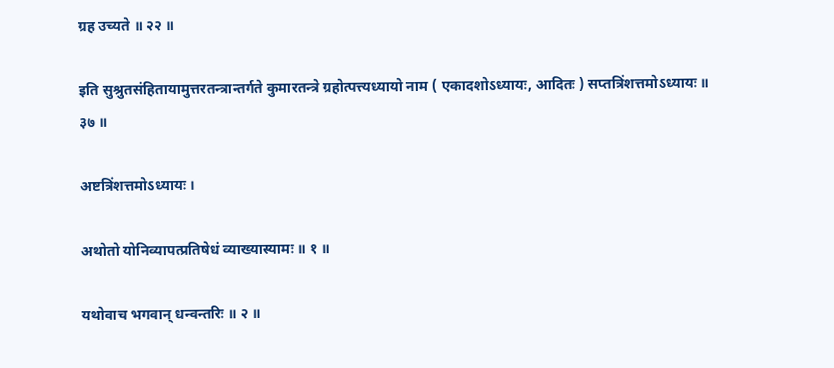ग्रह उच्यते ॥ २२ ॥

इति सुश्रुतसंहितायामुत्तरतन्त्रान्तर्गते कुमारतन्त्रे ग्रहोत्पत्त्यध्यायो नाम ( एकादशोऽध्यायः, आदितः ) सप्तत्रिंशत्तमोऽध्यायः ॥ ३७ ॥

अष्टत्रिंशत्तमोऽध्यायः ।

अथोतो योनिव्यापत्प्रतिषेधं व्याख्यास्यामः ॥ १ ॥

यथोवाच भगवान् धन्वन्तरिः ॥ २ ॥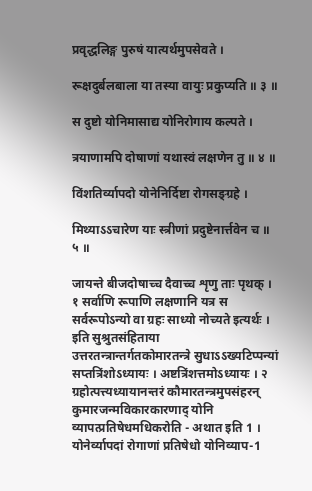प्रवृद्धलिङ्ग पुरुषं यात्यर्थमुपसेवते ।

रूक्षदुर्बलबाला या तस्या वायुः प्रकुप्यति ॥ ३ ॥

स दुष्टो योनिमासाद्य योनिरोगाय कल्पते ।

त्रयाणामपि दोषाणां यथास्वं लक्षणेन तु ॥ ४ ॥

विंशतिर्व्यापदो योनेनिर्दिष्टा रोगसङ्ग्रहे ।

मिथ्याऽऽचारेण याः स्त्रीणां प्रदुष्टेनार्त्तवेन च ॥ ५ ॥

जायन्ते बीजदोषाच्च दैवाच्च शृणु ताः पृथक् । १ सर्वाणि रूपाणि लक्षणानि यत्र स सर्वरूपोऽन्यो वा ग्रहः साध्यो नोच्यते इत्यर्थः । इति सुश्रुतसंहिताया उत्तरतन्त्रान्तर्गतकोमारतन्त्रे सुधाऽऽख्यटिप्पन्यां सप्तत्रिंशोऽध्यायः । अष्टत्रिंशत्तमोऽध्यायः । २ ग्रहोत्पत्त्यध्यायानन्तरं कौमारतन्त्रमुपसंहरन् कुमारजन्मविकारकारणाद् योनि व्यापत्प्रतिषेधमधिकरोति - अथात इति 1 । योनेर्व्यापदां रोगाणां प्रतिषेधो योनिव्याप-1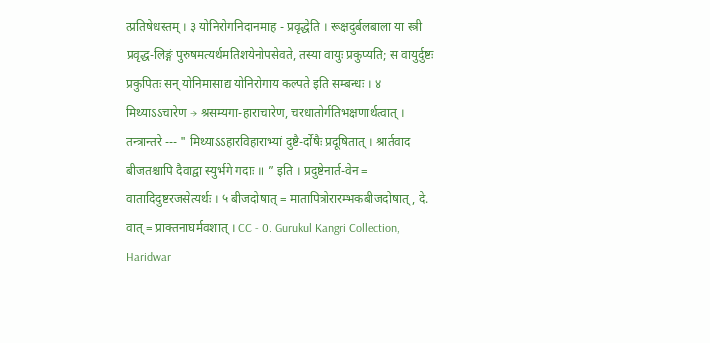त्प्रतिषेधस्तम् । ३ योनिरोगनिदानमाह - प्रवृद्धेति । रूक्षदुर्बलबाला या स्त्री प्रवृद्ध-लिङ्गं पुरुषमत्यर्थमतिशयेनोपसेवते, तस्या वायुः प्रकुप्यति; स वायुर्दुष्टः प्रकुपितः सन् योनिमासाद्य योनिरोगाय कल्पते इति सम्बन्धः । ४ मिथ्याऽऽचारेण → श्रसम्यगा-हाराचारेण, चरधातोर्गतिभक्षणार्थत्वात् । तन्त्रान्तरे --- " मिथ्याऽऽहारविहाराभ्यां दुष्टै-र्दोषैः प्रदूषितात् । श्रार्तवाद बीजतश्चापि दैवाद्वा स्युर्भगे गदाः ॥ ” इति । प्रदुष्टेनार्त-वेन = वातादिदुष्टरजसेत्यर्थः । ५ बीजदोषात् = मातापित्रोरारम्भकबीजदोषात्, दे. वात् = प्राक्तनाघर्मवशात् । CC - 0. Gurukul Kangri Collection, Haridwar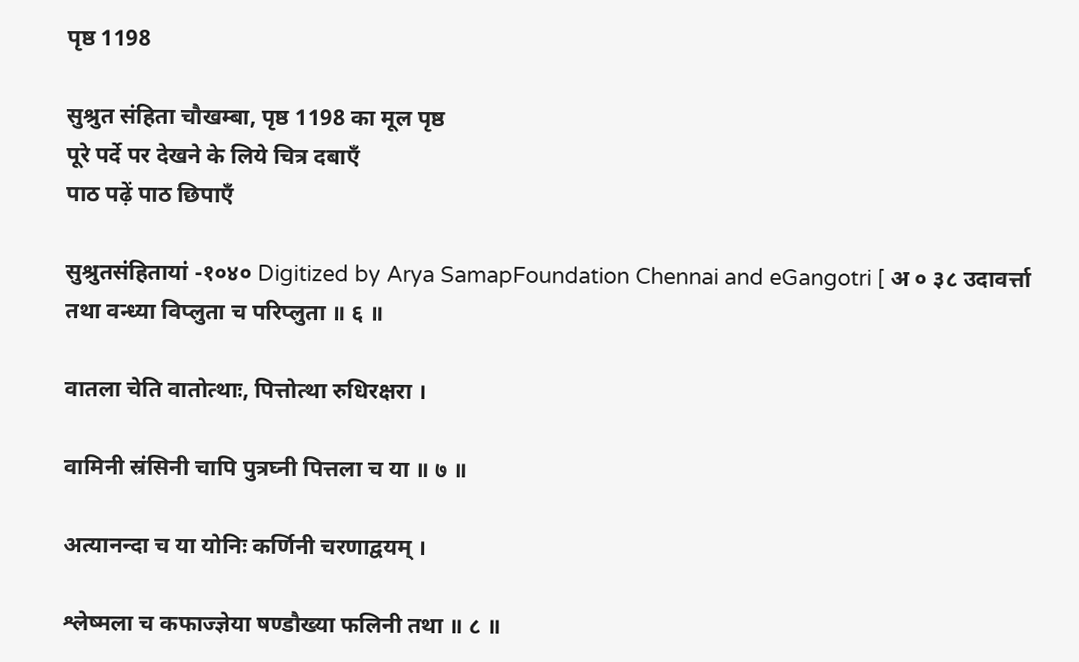पृष्ठ 1198

सुश्रुत संहिता चौखम्बा, पृष्ठ 1198 का मूल पृष्ठ
पूरे पर्दे पर देखने के लिये चित्र दबाएँ
पाठ पढ़ें पाठ छिपाएँ

सुश्रुतसंहितायां -१०४० Digitized by Arya SamapFoundation Chennai and eGangotri [ अ ० ३८ उदावर्त्ता तथा वन्ध्या विप्लुता च परिप्लुता ॥ ६ ॥

वातला चेति वातोत्थाः, पित्तोत्था रुधिरक्षरा ।

वामिनी स्रंसिनी चापि पुत्रघ्नी पित्तला च या ॥ ७ ॥

अत्यानन्दा च या योनिः कर्णिनी चरणाद्वयम् ।

श्लेष्मला च कफाज्ज्ञेया षण्डौख्या फलिनी तथा ॥ ८ ॥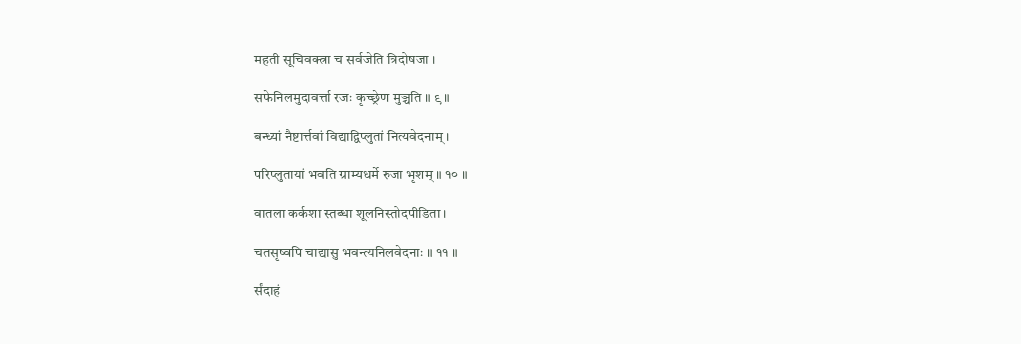महती सूचिवक्त्रा च सर्वजेति त्रिदोषजा ।

सफेनिलमुदावर्त्ता रजः कृच्छ्रेण मुञ्चति ॥ ९ ॥

बन्ध्यां नैष्टार्त्तवां विद्याद्विप्लुतां नित्यवेदनाम् ।

परिप्लुतायां भवति ग्राम्यधर्मे रुजा भृशम् ॥ १० ॥

वातला कर्कशा स्तब्धा शूलनिस्तोदपीडिता ।

चतसृष्वपि चाद्यासु भवन्त्यनिलवेदनाः ॥ ११ ॥

र्संदाहं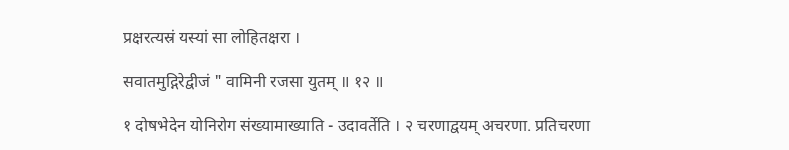प्रक्षरत्यस्रं यस्यां सा लोहितक्षरा ।

सवातमुद्गिरेद्वीजं " वामिनी रजसा युतम् ॥ १२ ॥

१ दोषभेदेन योनिरोग संख्यामाख्याति - उदावर्तेति । २ चरणाद्वयम् अचरणा. प्रतिचरणा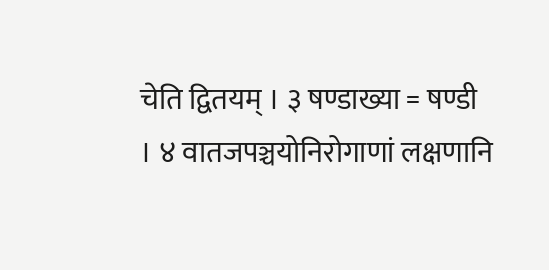चेति द्वितयम् । ३ षण्डाख्या = षण्डी । ४ वातजपञ्चयोनिरोगाणां लक्षणानि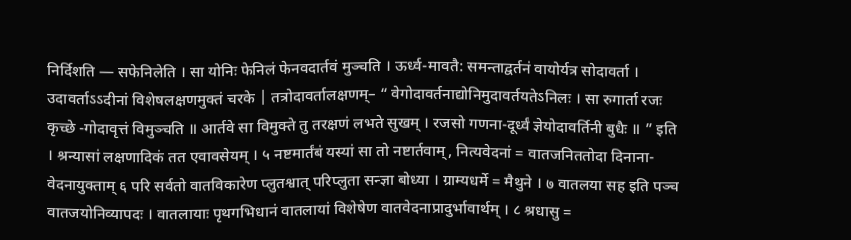निर्दिशति — सफेनिलेति । सा योनिः फेनिलं फेनवदार्तवं मुञ्चति । ऊर्ध्व-मावतै: समन्ताद्वर्तनं वायोर्यत्र सोदावर्ता । उदावर्ताऽऽदीनां विशेषलक्षणमुक्तं चरके | तत्रोदावर्तालक्षणम्– “ वेगोदावर्तनाद्योनिमुदावर्तयतेऽनिलः । सा रुगार्ता रजः कृच्छे -गोदावृत्तं विमुञ्चति ॥ आर्तवे सा विमुक्ते तु तरक्षणं लभते सुखम् । रजसो गणना-दूर्ध्वं ज्ञेयोदावर्तिनी बुधैः ॥ ” इति । श्रन्यासां लक्षणादिकं तत एवावसेयम् । ५ नष्टमार्तंबं यस्यां सा तो नष्टार्तवाम्, नित्यवेदनां = वातजनिततोदा दिनाना-वेदनायुक्ताम् ६ परि सर्वतो वातविकारेण प्लुतश्वात् परिप्लुता सन्ज्ञा बोध्या । ग्राम्यधर्मे = मैथुने । ७ वातलया सह इति पञ्च वातजयोनिव्यापदः । वातलायाः पृथगभिधानं वातलायां विशेषेण वातवेदनाप्रादुर्भावार्थम् । ८ श्रधासु =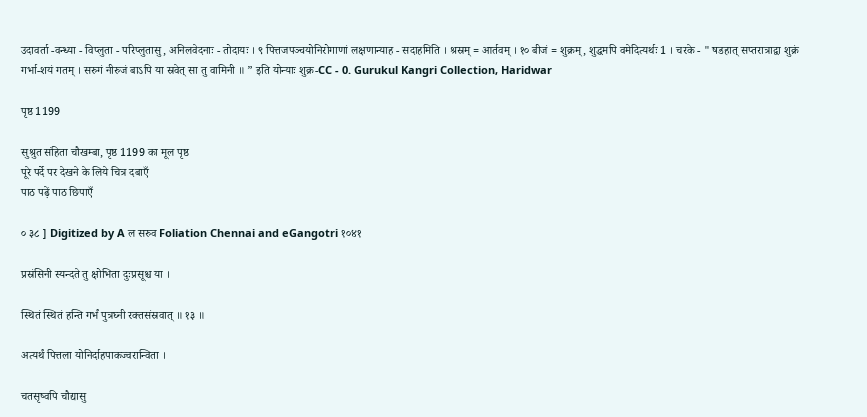उदावर्ता -वन्ध्या - विप्लुता - परिप्लुतासु, अनिलवेदनाः - तोदायः । ९ पित्तजपञ्चयोनिरोगाणां लक्षणान्याह - सदाहमिति । श्रस्रम् = आर्तवम् । १० बीजं = शुक्रम्, शुद्धमपि वमेदित्यर्थः 1 । चरके - " षडहात् सप्तरात्राद्वा शुक्रं गर्भा-शयं गतम् । सरुगं नीरुजं बाऽपि या स्रवेत् सा तु वामिनी ॥ ” इति योन्याः शुक्र-CC - 0. Gurukul Kangri Collection, Haridwar

पृष्ठ 1199

सुश्रुत संहिता चौखम्बा, पृष्ठ 1199 का मूल पृष्ठ
पूरे पर्दे पर देखने के लिये चित्र दबाएँ
पाठ पढ़ें पाठ छिपाएँ

० ३८ ] Digitized by A ल सरुव Foliation Chennai and eGangotri १०४१

प्रस्रंसिनी स्यन्दते तु क्षोभिता दुःप्रसूश्च या ।

स्थितं स्थितं हन्ति गर्भं पुत्रघ्नी रक्तसंस्रवात् ॥ १३ ॥

अत्यर्थं पित्तला योनिर्दाहपाकज्वरान्विता ।

चतसृष्वपि चौद्यासु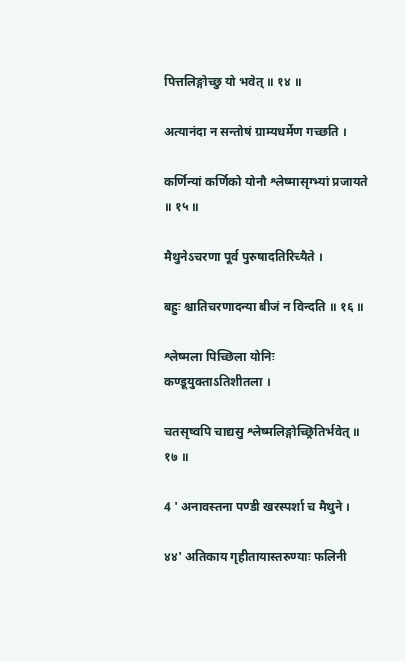पित्तलिङ्गोच्छु यो भवेत् ॥ १४ ॥

अत्यानंदा न सन्तोषं ग्राम्यधर्मेण गच्छति ।

कर्णिन्यां कर्णिको योनौ श्लेष्मासृग्भ्यां प्रजायते ॥ १५ ॥

मैथुनेऽचरणा पूर्व पुरुषादतिरिच्यैते ।

बहुः श्चातिचरणादन्या बीजं न विन्दति ॥ १६ ॥

श्लेष्मला पिच्छिला योनिः कण्डूयुक्ताऽतिशीतला ।

चतसृष्वपि चाद्यसु श्लेष्मलिङ्गोच्छ्रितिर्भवेत् ॥ १७ ॥

4 ' अनावस्तना पण्डी खरस्पर्शा च मैथुने ।

४४' अतिकाय गृहीतायास्तरुण्याः फलिनी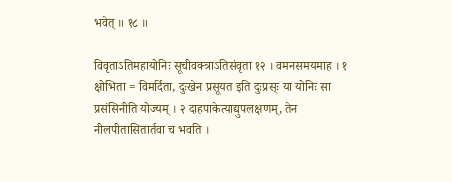भवेत् ॥ १८ ॥

विवृताऽतिमहायोनिः सूचीवक्त्राऽतिसंवृता १२ । वमनसमयमाह । १ क्षोभिता = विमर्दिता, दुःखेन प्रसूयत इति दुःप्रस्ः या योनिः सा प्रसंसिनीति योज्यम् । २ दाहपाकेत्याद्युपलक्षणम्, तेन नीलपीतासितार्तवा च भवति ।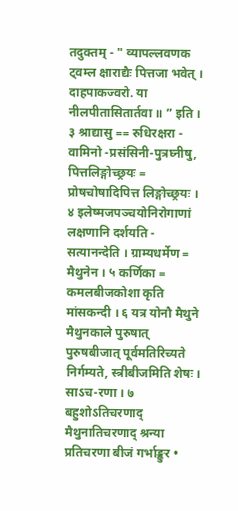तदुक्तम् - " व्यापल्लवणक ट्वम्ल क्षाराद्यैः पित्तजा भवेत् । दाहपाकज्वरो. या नीलपीतासितार्तवा ॥ ” इति । ३ श्राद्यासु == रुधिरक्षरा - वामिनो -प्रसंसिनी-पुत्रघ्नीषु, पित्तलिङ्गोच्छ्रयः = प्रोषचोषादिपित्त लिङ्गोच्छ्रयः । ४ इलेष्मजपञ्चयोनिरोगाणां लक्षणानि दर्शयति - सत्यानन्देति । ग्राम्यधर्मेण = मैथुनेन । ५ कर्णिका = कमलबीजकोशा कृति मांसकन्दी । ६ यत्र योनौ मैथुने मैथुनकाले पुरुषात् पुरुषबीजात् पूर्वमतिरिच्यते निर्गम्यते, स्त्रीबीजमिति शेषः । साऽच-रणा । ७ बहुशोऽतिचरणाद् मैथुनातिचरणाद् श्रन्या प्रतिचरणा बीजं गर्भाङ्कुर •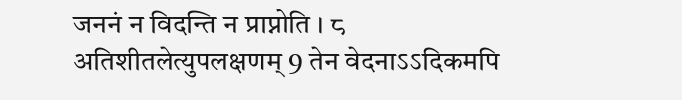जननं न विदन्ति न प्राप्नोति । ८ अतिशीतलेत्युपलक्षणम् 9 तेन वेदनाऽऽदिकमपि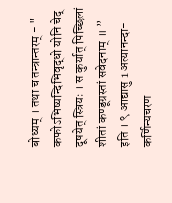बोध्यम् । तथा च तन्त्रान्तरम् - " कफोऽभिष्यन्दिभिवृद्धो योनि चेद् दूषयेत् स्त्रियः । स कुर्यात् पिच्छिलां शीतां कण्डूग्रस्तां सवेदनाम् ॥ ” इति । ९ आद्यासु 1 अत्यानन्दा-कर्णिन्यचरण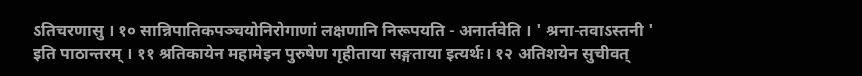ऽतिचरणासु । १० सान्निपातिकपञ्चयोनिरोगाणां लक्षणानि निरूपयति - अनार्तवेति । ' श्रना-तवाऽस्तनी ' इति पाठान्तरम् । ११ श्रतिकायेन महामेइन पुरुषेण गृहीताया सङ्गताया इत्यर्थः। १२ अतिशयेन सुचीवत्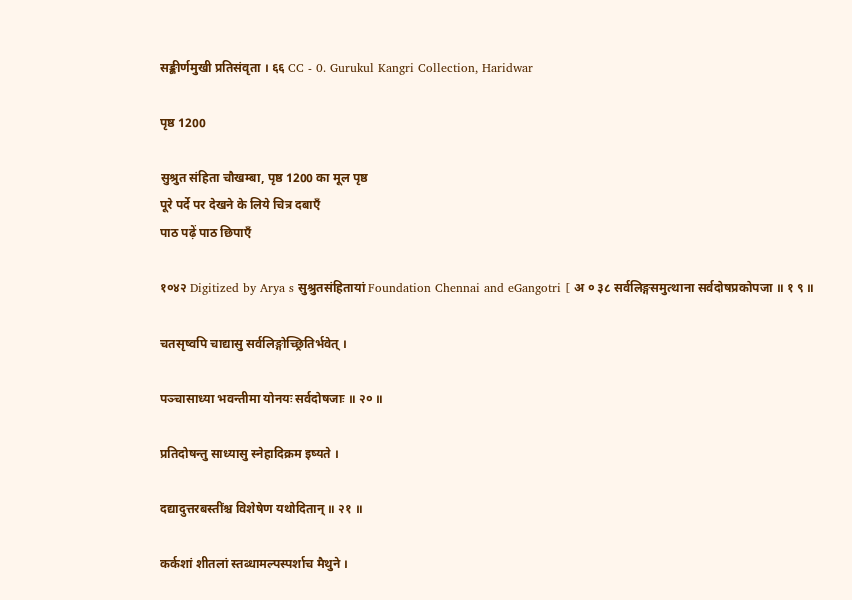सङ्कीर्णमुखी प्रतिसंवृता । ६६ CC - 0. Gurukul Kangri Collection, Haridwar

पृष्ठ 1200

सुश्रुत संहिता चौखम्बा, पृष्ठ 1200 का मूल पृष्ठ
पूरे पर्दे पर देखने के लिये चित्र दबाएँ
पाठ पढ़ें पाठ छिपाएँ

१०४२ Digitized by Arya s सुश्रुतसंहितायां Foundation Chennai and eGangotri [ अ ० ३८ सर्वलिङ्गसमुत्थाना सर्वदोषप्रकोपजा ॥ १ ९ ॥

चतसृष्वपि चाद्यासु सर्वलिङ्गोच्छ्रितिर्भवेत् ।

पञ्चासाध्या भवन्तीमा योनयः सर्वदोषजाः ॥ २० ॥

प्रतिदोषन्तु साध्यासु स्नेहादिक्रम इष्यते ।

दद्यादुत्तरबस्तींश्च विशेषेण यथोदितान् ॥ २१ ॥

कर्कशां शीतलां स्तब्धामल्पस्पर्शाच मैथुने ।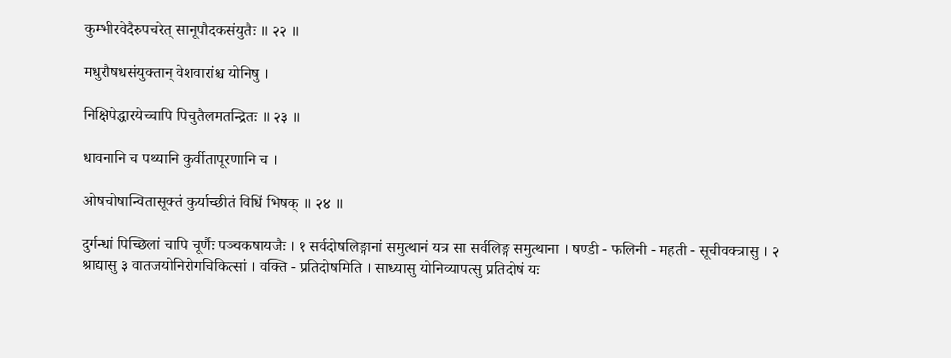कुम्भीरवेदैरुपचरेत् सानूपौदकसंयुतैः ॥ २२ ॥

मधुरौषधसंयुक्तान् वेशवारांश्च योनिषु ।

निक्षिपेद्धारयेच्चापि पिचुतैलमतन्द्रितः ॥ २३ ॥

धावनानि च पथ्यानि कुर्वीतापूरणानि च ।

ओषचोषान्वितासूक्तं कुर्याच्छीतं विधिं भिषक् ॥ २४ ॥

दुर्गन्धां पिच्छिलां चापि चूर्णैः पञ्चकषायजैः । १ सर्वदोषलिङ्गानां समुत्थानं यत्र सा सर्वलिङ्ग समुत्थाना । षण्डी - फलिनी - महती - सूचीवक्त्रासु । २ श्राद्यासु ३ वातजयोनिरोगचिकित्सां । वक्ति - प्रतिदोषमिति । साध्यासु योनिव्यापत्सु प्रतिदोषं यः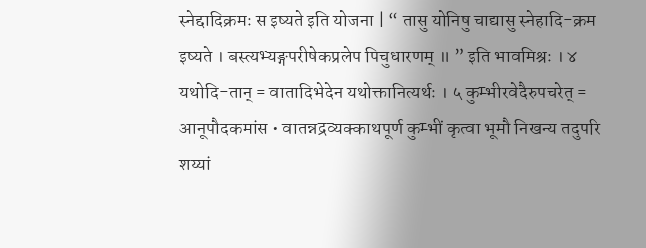स्नेद्दादिक्रमः स इष्यते इति योजना | “ तासु योनिषु चाद्यासु स्नेहादि-क्रम इष्यते । बस्त्यभ्यङ्गपरीषेकप्रलेप पिचुधारणम् ॥ ” इति भावमिश्रः । ४ यथोदि-तान् = वातादिभेदेन यथोक्तानित्यर्थः । ५ कुम्भीरवेदैरुपचरेत् = आनूपौदकमांस • वातन्नद्रव्यक्काथपूर्ण कुम्भीं कृत्वा भूमौ निखन्य तदुपरि शय्यां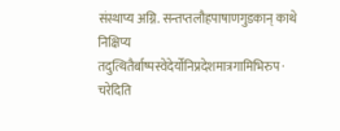संस्थाप्य अग्नि. सन्तप्तलौहपाषाणगुडकान् काथे निक्षिप्य तदुत्थितैर्बाष्पस्वेदेर्योनिप्रदेशमात्रगामिभिरुप · चरेदिति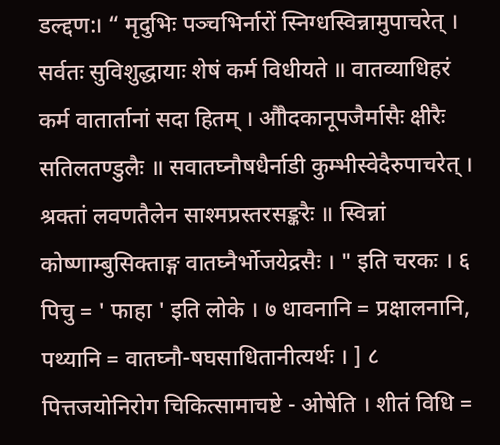डल्द्दण:। “ मृदुभिः पञ्चभिर्नारों स्निग्धस्विन्नामुपाचरेत् । सर्वतः सुविशुद्धायाः शेषं कर्म विधीयते ॥ वातव्याधिहरं कर्म वातार्तानां सदा हितम् । औौदकानूपजैर्मासैः क्षीरैः सतिलतण्डुलैः ॥ सवातघ्नौषधैर्नाडी कुम्भीस्वेदैरुपाचरेत् । श्रक्तां लवणतैलेन साश्मप्रस्तरसङ्करैः ॥ स्विन्नां कोष्णाम्बुसिक्ताङ्ग वातघ्नैर्भोजयेद्रसैः । " इति चरकः । ६ पिचु = ' फाहा ' इति लोके । ७ धावनानि = प्रक्षालनानि, पथ्यानि = वातघ्नौ-षघसाधितानीत्यर्थः । ] ८ पित्तजयोनिरोग चिकित्सामाचष्टे - ओषेति । शीतं विधि =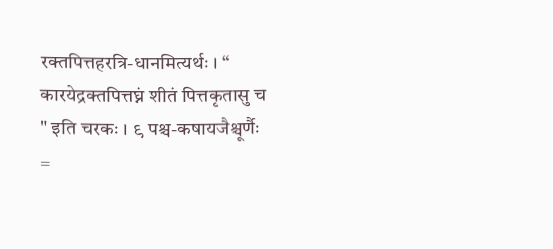रक्तपित्तहरत्रि-धानमित्यर्थः । “ कारयेद्रक्तपित्तघ्नं शीतं पित्तकृतासु च " इति चरकः । ९ पश्च-कषायजैश्चूर्णैः =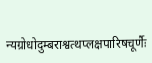न्यग्रोधोदुम्बराश्वत्थप्लक्षपारिषचूर्णैः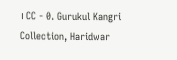। CC - 0. Gurukul Kangri Collection, Haridwar